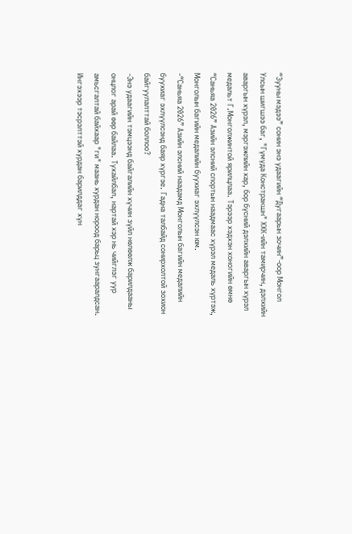“Зууны мэдээ” сонин энэ удаагийн “Дугаарын зочин”-оор Монгол Улсын шигшээ баг, "Гүмүда Констракшн" ХХК-ийн тамирчин, дэлхийн аваргын хүрэл, мэргэжлийн хар, бор бүсний дэлхийн аваргын хүрэл медальт Г.Монголжинтой ярилцлаа. Тэрээр хэдхэн хоногийн өмнө “Саньяа 2026” Азийн элсний спортын наадмаас хүрэл медаль хүртэж, Монголын багийн медалийн буухиаг эхлүүлсэн юм.
-“Саньяа 2026” Азийн элсний наадамд Монголын багийн медалийн буухиаг эхлүүлсэнд баяр хүргэе. Гадна талбайд сонирхолтой зохион байгуулалттай боллоо?
-Энэ удаагийн тэмцээнд байгалийн хүчин зүйл нөлөөлж барилдааны онцлог арай өөр байлаа. Тухайлбал, нартай хэр нь чийглэг уур амьсгалтай байхаар "ги" маань хурдан нороод барьц зунгааралдсан. Ингэхээр тэсрэлттэй хурдан барилддаг хүн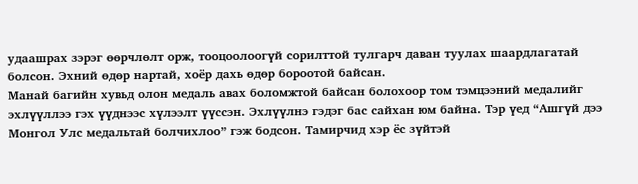удаашрах зэрэг өөрчлөлт орж, тооцоолоогүй сорилттой тулгарч даван туулах шаардлагатай болсон. Эхний өдөр нартай, хоёр дахь өдөр бороотой байсан.
Манай багийн хувьд олон медаль авах боломжтой байсан болохоор том тэмцээний медалийг эхлүүллээ гэх үүднээс хүлээлт үүссэн. Эхлүүлнэ гэдэг бас сайхан юм байна. Тэр үед “Ашгүй дээ Монгол Улс медальтай болчихлоо” гэж бодсон. Тамирчид хэр ёс зүйтэй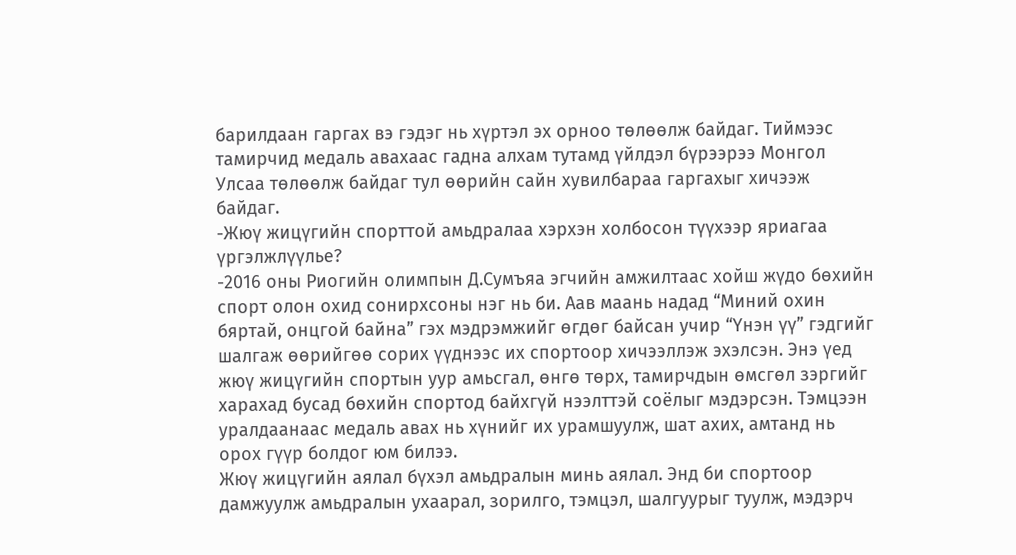барилдаан гаргах вэ гэдэг нь хүртэл эх орноо төлөөлж байдаг. Тиймээс тамирчид медаль авахаас гадна алхам тутамд үйлдэл бүрээрээ Монгол Улсаа төлөөлж байдаг тул өөрийн сайн хувилбараа гаргахыг хичээж байдаг.
-Жюү жицүгийн спорттой амьдралаа хэрхэн холбосон түүхээр яриагаа үргэлжлүүлье?
-2016 оны Риогийн олимпын Д.Сумъяа эгчийн амжилтаас хойш жүдо бөхийн спорт олон охид сонирхсоны нэг нь би. Аав маань надад “Миний охин бяртай, онцгой байна” гэх мэдрэмжийг өгдөг байсан учир “Үнэн үү” гэдгийг шалгаж өөрийгөө сорих үүднээс их спортоор хичээллэж эхэлсэн. Энэ үед жюү жицүгийн спортын уур амьсгал, өнгө төрх, тамирчдын өмсгөл зэргийг харахад бусад бөхийн спортод байхгүй нээлттэй соёлыг мэдэрсэн. Тэмцээн уралдаанаас медаль авах нь хүнийг их урамшуулж, шат ахих, амтанд нь орох гүүр болдог юм билээ.
Жюү жицүгийн аялал бүхэл амьдралын минь аялал. Энд би спортоор дамжуулж амьдралын ухаарал, зорилго, тэмцэл, шалгуурыг туулж, мэдэрч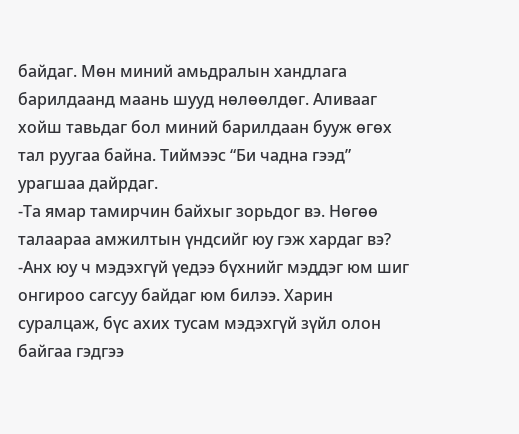байдаг. Мөн миний амьдралын хандлага барилдаанд маань шууд нөлөөлдөг. Аливааг хойш тавьдаг бол миний барилдаан бууж өгөх тал руугаа байна. Тиймээс “Би чадна гээд” урагшаа дайрдаг.
-Та ямар тамирчин байхыг зорьдог вэ. Нөгөө талаараа амжилтын үндсийг юу гэж хардаг вэ?
-Анх юу ч мэдэхгүй үедээ бүхнийг мэддэг юм шиг онгироо сагсуу байдаг юм билээ. Харин суралцаж, бүс ахих тусам мэдэхгүй зүйл олон байгаа гэдгээ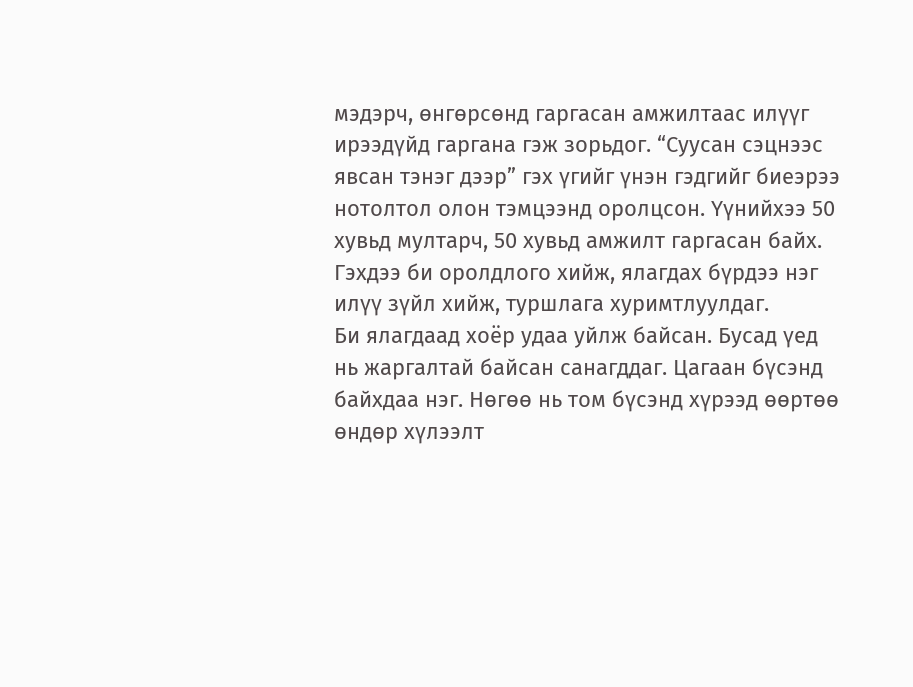мэдэрч, өнгөрсөнд гаргасан амжилтаас илүүг ирээдүйд гаргана гэж зорьдог. “Суусан сэцнээс явсан тэнэг дээр” гэх үгийг үнэн гэдгийг биеэрээ нотолтол олон тэмцээнд оролцсон. Үүнийхээ 50 хувьд мултарч, 50 хувьд амжилт гаргасан байх. Гэхдээ би оролдлого хийж, ялагдах бүрдээ нэг илүү зүйл хийж, туршлага хуримтлуулдаг.
Би ялагдаад хоёр удаа уйлж байсан. Бусад үед нь жаргалтай байсан санагддаг. Цагаан бүсэнд байхдаа нэг. Нөгөө нь том бүсэнд хүрээд өөртөө өндөр хүлээлт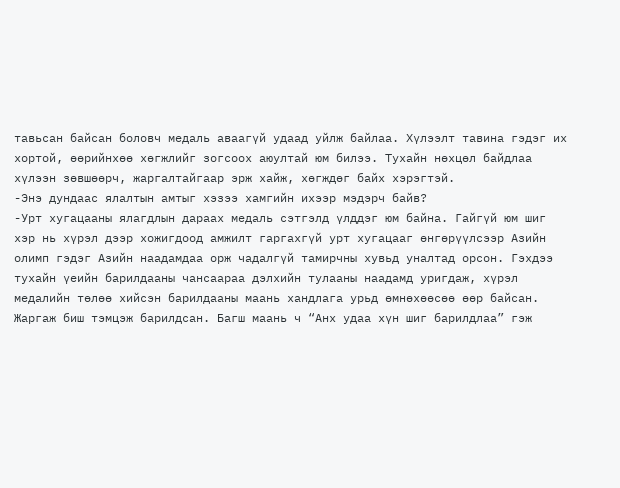тавьсан байсан боловч медаль аваагүй удаад уйлж байлаа. Хүлээлт тавина гэдэг их хортой, өөрийнхөө хөгжлийг зогсоох аюултай юм билээ. Тухайн нөхцөл байдлаа хүлээн зөвшөөрч, жаргалтайгаар эрж хайж, хөгждөг байх хэрэгтэй.
-Энэ дундаас ялалтын амтыг хэзээ хамгийн ихээр мэдэрч байв?
-Урт хугацааны ялагдлын дараах медаль сэтгэлд үлддэг юм байна. Гайгүй юм шиг хэр нь хүрэл дээр хожигдоод амжилт гаргахгүй урт хугацааг өнгөрүүлсээр Азийн олимп гэдэг Азийн наадамдаа орж чадалгүй тамирчны хувьд уналтад орсон. Гэхдээ тухайн үеийн барилдааны чансаараа дэлхийн тулааны наадамд уригдаж, хүрэл медалийн төлөө хийсэн барилдааны маань хандлага урьд өмнөхөөсөө өөр байсан. Жаргаж биш тэмцэж барилдсан. Багш маань ч “Анх удаа хүн шиг барилдлаа” гэж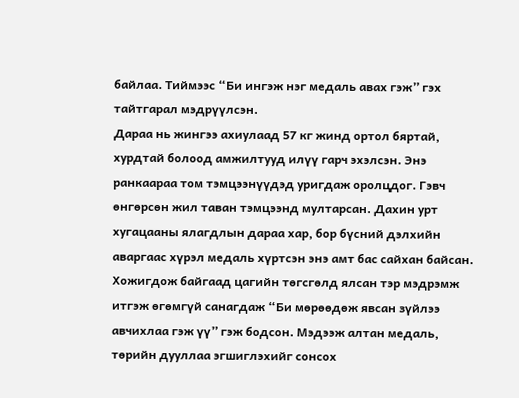байлаа. Тиймээс “Би ингэж нэг медаль авах гэж” гэх тайтгарал мэдрүүлсэн.
Дараа нь жингээ ахиулаад 57 кг жинд ортол бяртай, хурдтай болоод амжилтууд илүү гарч эхэлсэн. Энэ ранкаараа том тэмцээнүүдэд уригдаж оролцдог. Гэвч өнгөрсөн жил таван тэмцээнд мултарсан. Дахин урт хугацааны ялагдлын дараа хар, бор бүсний дэлхийн аваргаас хүрэл медаль хүртсэн энэ амт бас сайхан байсан. Хожигдож байгаад цагийн төгсгөлд ялсан тэр мэдрэмж итгэж өгөмгүй санагдаж “Би мөрөөдөж явсан зүйлээ авчихлаа гэж үү” гэж бодсон. Мэдээж алтан медаль, төрийн дууллаа эгшиглэхийг сонсох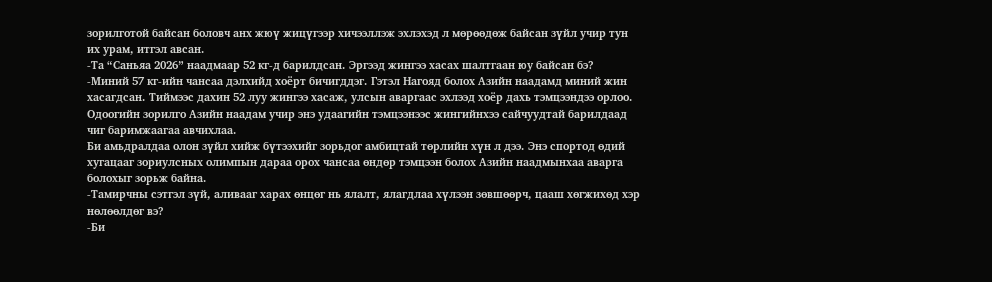зорилготой байсан боловч анх жюү жицүгээр хичээллэж эхлэхэд л мөрөөдөж байсан зүйл учир тун их урам, итгэл авсан.
-Та “Саньяа 2026” наадмаар 52 кг-д барилдсан. Эргээд жингээ хасах шалтгаан юу байсан бэ?
-Миний 57 кг-ийн чансаа дэлхийд хоёрт бичигддэг. Гэтэл Нагояд болох Азийн наадамд миний жин хасагдсан. Тиймээс дахин 52 луу жингээ хасаж, улсын аваргаас эхлээд хоёр дахь тэмцээндээ орлоо. Одоогийн зорилго Азийн наадам учир энэ удаагийн тэмцээнээс жингийнхээ сайчуудтай барилдаад чиг баримжаагаа авчихлаа.
Би амьдралдаа олон зүйл хийж бүтээхийг зорьдог амбицтай төрлийн хүн л дээ. Энэ спортод өдий хугацааг зориулсных олимпын дараа орох чансаа өндөр тэмцээн болох Азийн наадмынхаа аварга болохыг зорьж байна.
-Тамирчны сэтгэл зүй, аливааг харах өнцөг нь ялалт, ялагдлаа хүлээн зөвшөөрч, цааш хөгжихөд хэр нөлөөлдөг вэ?
-Би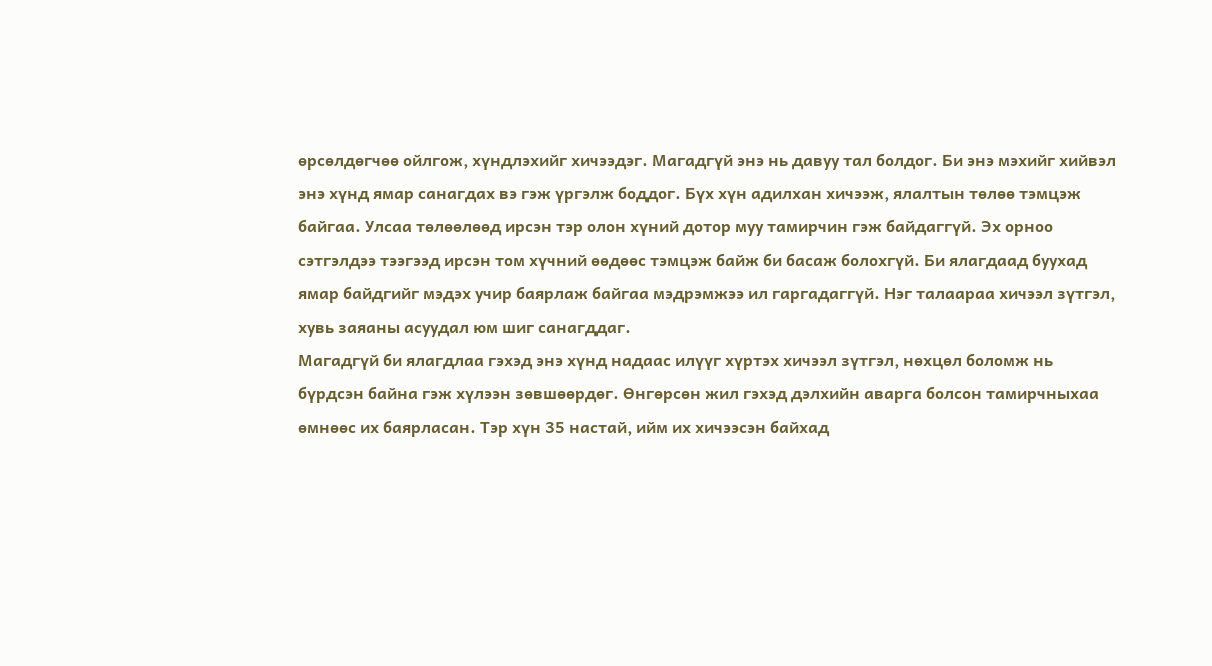өрсөлдөгчөө ойлгож, хүндлэхийг хичээдэг. Магадгүй энэ нь давуу тал болдог. Би энэ мэхийг хийвэл энэ хүнд ямар санагдах вэ гэж үргэлж боддог. Бүх хүн адилхан хичээж, ялалтын төлөө тэмцэж байгаа. Улсаа төлөөлөөд ирсэн тэр олон хүний дотор муу тамирчин гэж байдаггүй. Эх орноо сэтгэлдээ тээгээд ирсэн том хүчний өөдөөс тэмцэж байж би басаж болохгүй. Би ялагдаад буухад ямар байдгийг мэдэх учир баярлаж байгаа мэдрэмжээ ил гаргадаггүй. Нэг талаараа хичээл зүтгэл, хувь заяаны асуудал юм шиг санагддаг.
Магадгүй би ялагдлаа гэхэд энэ хүнд надаас илүүг хүртэх хичээл зүтгэл, нөхцөл боломж нь бүрдсэн байна гэж хүлээн зөвшөөрдөг. Өнгөрсөн жил гэхэд дэлхийн аварга болсон тамирчныхаа өмнөөс их баярласан. Тэр хүн 35 настай, ийм их хичээсэн байхад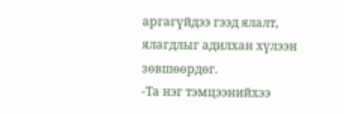аргагүйдээ гээд ялалт, ялагдлыг адилхан хүлээн зөвшөөрдөг.
-Та нэг тэмцээнийхээ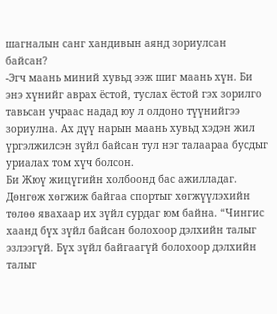шагналын санг хандивын аянд зориулсан байсан?
-Эгч маань миний хувьд ээж шиг маань хүн. Би энэ хүнийг аврах ёстой, туслах ёстой гэх зорилго тавьсан учраас надад юу л олдоно түүнийгээ зориулна. Ах дүү нарын маань хувьд хэдэн жил үргэлжилсэн зүйл байсан тул нэг талаараа бусдыг уриалах том хүч болсон.
Би Жюү жицүгийн холбоонд бас ажилладаг. Дөнгөж хөгжиж байгаа спортыг хөгжүүлэхийн төлөө явахаар их зүйл сурдаг юм байна. “Чингис хаанд бүх зүйл байсан болохоор дэлхийн талыг эзлээгүй. Бүх зүйл байгаагүй болохоор дэлхийн талыг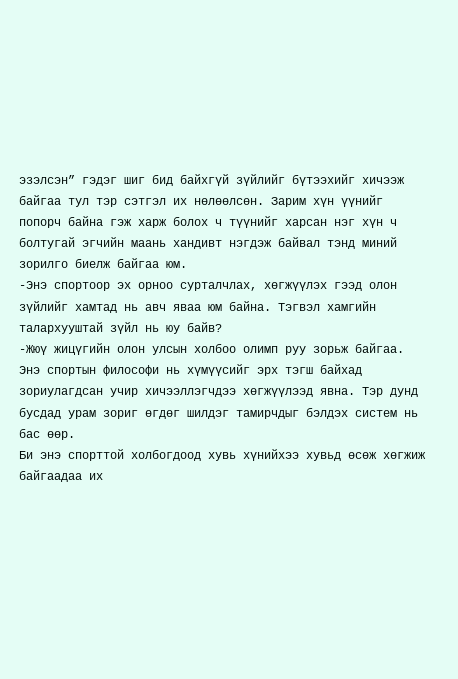эзэлсэн” гэдэг шиг бид байхгүй зүйлийг бүтээхийг хичээж байгаа тул тэр сэтгэл их нөлөөлсөн. Зарим хүн үүнийг попорч байна гэж харж болох ч түүнийг харсан нэг хүн ч болтугай эгчийн маань хандивт нэгдэж байвал тэнд миний зорилго биелж байгаа юм.
-Энэ спортоор эх орноо сурталчлах, хөгжүүлэх гээд олон зүйлийг хамтад нь авч яваа юм байна. Тэгвэл хамгийн талархууштай зүйл нь юу байв?
-Жюү жицүгийн олон улсын холбоо олимп руу зорьж байгаа. Энэ спортын философи нь хүмүүсийг эрх тэгш байхад зориулагдсан учир хичээллэгчдээ хөгжүүлээд явна. Тэр дунд бусдад урам зориг өгдөг шилдэг тамирчдыг бэлдэх систем нь бас өөр.
Би энэ спорттой холбогдоод хувь хүнийхээ хувьд өсөж хөгжиж байгаадаа их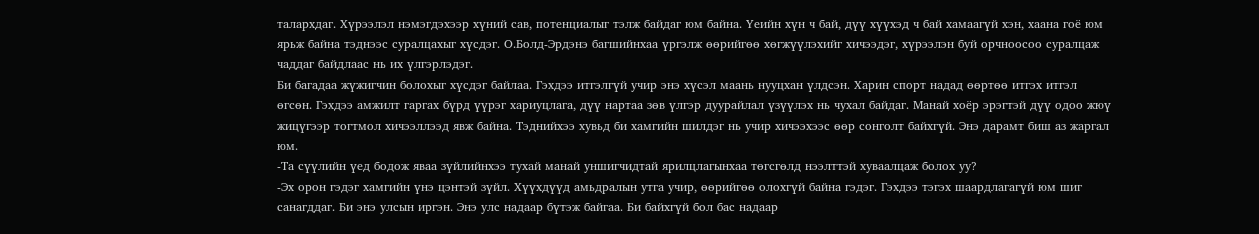талархдаг. Хүрээлэл нэмэгдэхээр хүний сав, потенциалыг тэлж байдаг юм байна. Үеийн хүн ч бай, дүү хүүхэд ч бай хамаагүй хэн, хаана гоё юм ярьж байна тэднээс суралцахыг хүсдэг. О.Болд-Эрдэнэ багшийнхаа үргэлж өөрийгөө хөгжүүлэхийг хичээдэг, хүрээлэн буй орчноосоо суралцаж чаддаг байдлаас нь их үлгэрлэдэг.
Би багадаа жүжигчин болохыг хүсдэг байлаа. Гэхдээ итгэлгүй учир энэ хүсэл маань нууцхан үлдсэн. Харин спорт надад өөртөө итгэх итгэл өгсөн. Гэхдээ амжилт гаргах бүрд үүрэг хариуцлага, дүү нартаа зөв үлгэр дуурайлал үзүүлэх нь чухал байдаг. Манай хоёр эрэгтэй дүү одоо жюү жицүгээр тогтмол хичээллээд явж байна. Тэднийхээ хувьд би хамгийн шилдэг нь учир хичээхээс өөр сонголт байхгүй. Энэ дарамт биш аз жаргал юм.
-Та сүүлийн үед бодож яваа зүйлийнхээ тухай манай уншигчидтай ярилцлагынхаа төгсгөлд нээлттэй хуваалцаж болох уу?
-Эх орон гэдэг хамгийн үнэ цэнтэй зүйл. Хүүхдүүд амьдралын утга учир, өөрийгөө олохгүй байна гэдэг. Гэхдээ тэгэх шаардлагагүй юм шиг санагддаг. Би энэ улсын иргэн. Энэ улс надаар бүтэж байгаа. Би байхгүй бол бас надаар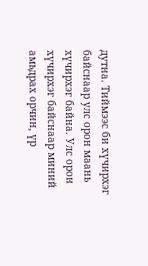дутна. Тиймээс би хүчирхэг байснаар улс орон маань хүчирхэг байна. Улс орон хүчирхэг байснаар миний амьдрах орчин, үр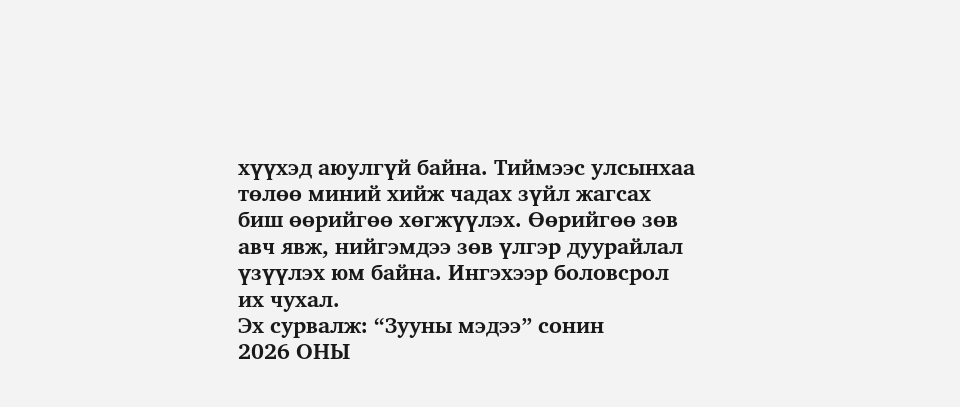хүүхэд аюулгүй байна. Тиймээс улсынхаа төлөө миний хийж чадах зүйл жагсах биш өөрийгөө хөгжүүлэх. Өөрийгөө зөв авч явж, нийгэмдээ зөв үлгэр дуурайлал үзүүлэх юм байна. Ингэхээр боловсрол их чухал.
Эх сурвалж: “Зууны мэдээ” сонин
2026 ОНЫ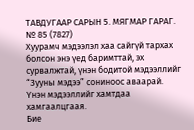ТАВДУГААР САРЫН 5. МЯГМАР ГАРАГ. № 85 (7827)
Хуурамч мэдээлэл хаа сайгүй тархах болсон энэ үед баримттай, эх сурвалжтай, үнэн бодитой мэдээллийг “Зууны мэдээ” сониноос аваарай.
Үнэн мэдээллийг хамтдаа хамгаалцгаая.
Бие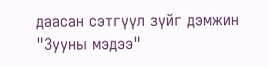даасан сэтгүүл зүйг дэмжин "Зууны мэдээ"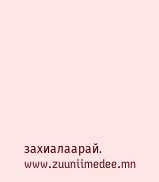захиалаарай. www.zuuniimedee.mn